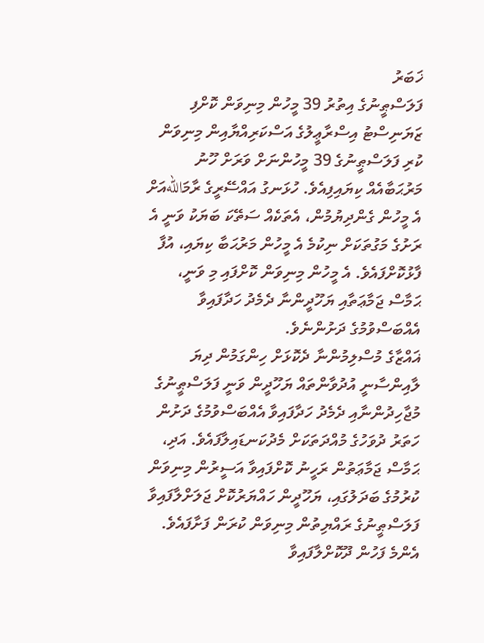ޚަބަރު
ފަލަސްޠީނުގެ އިތުރު 39 މީހުން މިނިވަން ކޮށްފި
ޒަޔަނިސްޓު އިސްރާޢީލުގެ އަސްކަރިއްޔާއިން މިނިވަން ކުރި ފަލަސްޠީނުގެ 39 މީހުންނަށް ވަރަށް ހޫނު މަރުޙަބާއެއް ކިޔައިފިއެވެ. ހުޅަނގު އައްސޭރީގެ ރާމަاللهއަށް އެ މީހުން ގެންދިޔުމުން، އެތަކެއް ސަތޭކަ ބަޔަކު ވަނީ އެ ރަށުގެ މަގުތަކަށް ނިކުމެ އެ މީހުން މަރުޙަބާ ކިޔައި، އުފާ ފާޅުކޮށްފައެވެ. އެ މީހުން މިނިވަން ކޮށްފައި މި ވަނީ، ޙަމާސް ޖަމާޢަތާއި ޔަހޫދީންނާ ދެމެދު ހަދާފައިވާ އެއްބަސްވުމުގެ ދަށުންނެވެ.
ޣައްޒާގެ މުސްލިމުންނާ ދެކޮޅަށް ހިންގަމުން ދިޔަ ލާއިންސާނީ އުދުވާންތައް ޔަހޫދީން ވަނީ ފަލަސްޠީނުގެ މުޖާހިދުންނާއި ދެމެދު ހަދާފައިވާ އެއްބަސްވުމުގެ ދަށުން ހަތަރު ދުވަހުގެ މުއްދަތަކަށް މެދުކަނޑައިލާފައެވެ. އަދި، ޙަމާސް ޖަމާޢަތުން ރަހީނު ކޮށްފައިވާ އަސީރުން މިނިވަން ކުރުމުގެ ބަދަލުގައި، ޔަހޫދީން ހައްޔަރުކޮށް ޖަލަށްލާފައިވާ ފަލަސްޠީނުގެ ރައްޔިތުން މިނިވަން ކުރަން ފަށާފައެވެ.
އެންމެ ފަހުން ދޫކޮށްލާފައިވާ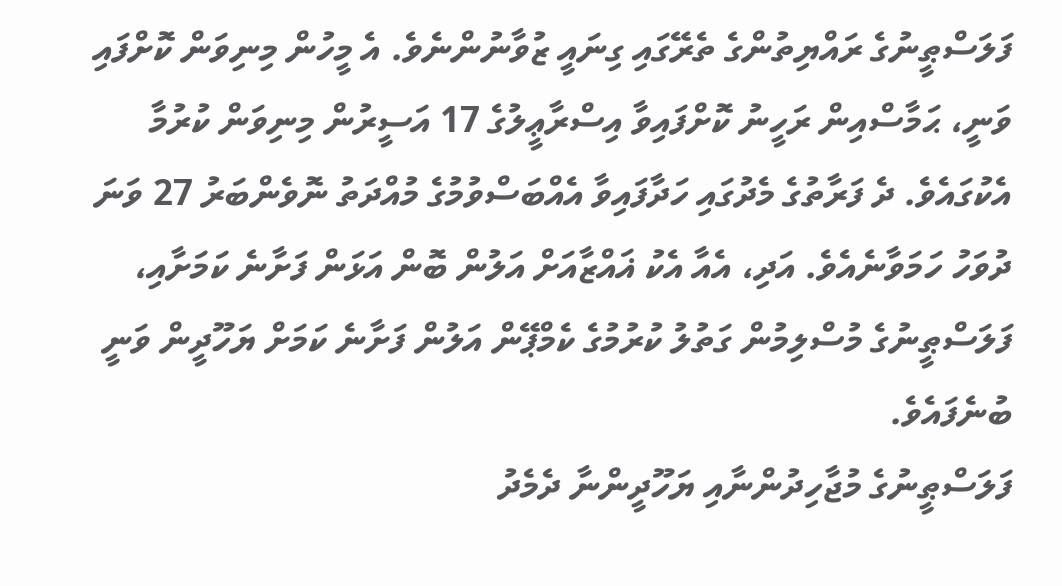ފަލަސްޠީނުގެ ރައްޔިތުންގެ ތެރޭގައި ގިނައީ ޒުވާނުންނެވެ. އެ މީހުން މިނިވަން ކޮށްފައި ވަނީ، ޙަމާސްއިން ރަހީނު ކޮށްފައިވާ އިސްރާޢީލުގެ 17 އަސީރުން މިނިވަން ކުރުމާ އެކުގައެވެ. ދެ ފަރާތުގެ މެދުގައި ހަދާފައިވާ އެއްބަސްވުމުގެ މުއްދަތު ނޮވެންބަރު 27 ވަނަ ދުވަހު ހަމަވާނެއެވެ. އަދި، އެއާ އެކު ޣައްޒާއަށް އަލުން ބޮން އަޅަން ފަށާނެ ކަމަށާއި، ފަލަސްޠީނުގެ މުސްލިމުން ގަތުލު ކުރުމުގެ ކެމްޕޭން އަލުން ފަށާނެ ކަމަށް ޔަހޫދީން ވަނީ ބުނެފައެވެ.
ފަލަސްޠީނުގެ މުޖާހިދުންނާއި ޔަހޫދީންނާ ދެމެދު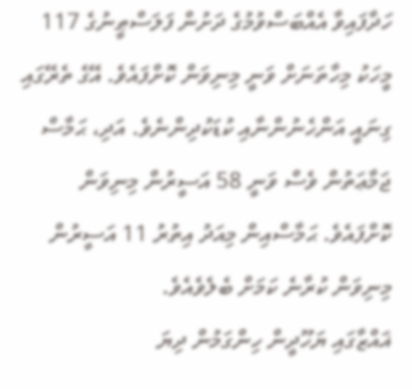ހަދާފައިވާ އެއްބަސްވުމުގެ ދަށުން ފަލަސްޠީނުގެ 117 މީހަކު މިހާތަނަށް ވަނީ މިނިވަން ކޮށްފައެވެ. އޭގެ ތެރޭގައި ގިނައީ އަންހެނުންނާއި ކުޑަކުދިންނެވެ. އަދި، ޙަމާސް ޖަމާޢަތުން ވެސް ވަނީ 58 އަސީރުން މިނިވަން ކޮށްފައެވެ. ޙަމާސްއިން މިއަދު އިތުރު 11 އަސީރުން މިނިވަން ކުރާނެ ކަމަށް ބެލެވެއެވެ.
ޣައްޒާގައި ޔަހޫދީން ހިންގަމުން ދިޔަ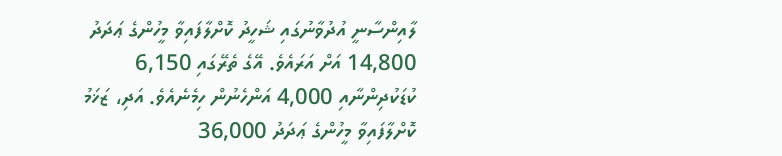ލާއިންސާނީ އުދުވާނުގައި ޝަހީދު ކޮށްލާފައިވާ މީހުންގެ ޢަދަދު 14,800 އަށް އަރައެވެ. އޭގެ ތެރޭގައި 6,150 ކުޑަކުދިންނާއި 4,000 އަންހެނުން ހިމެނެއެވެ. އަދި، ޒަޚަމު ކޮށްލާފައިވާ މީހުންގެ ޢަދަދު 36,000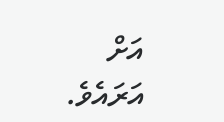އަށް އަރައެވެ.